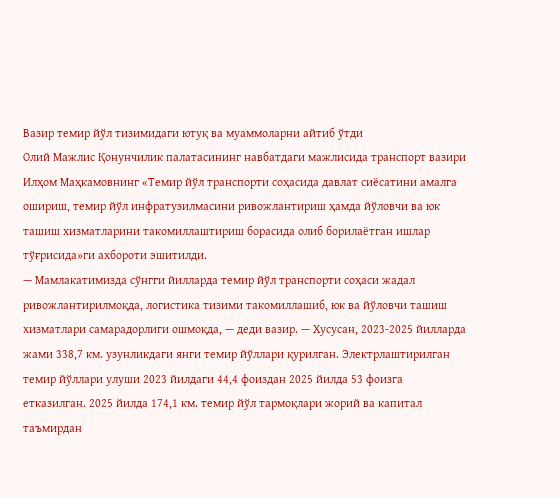Вазир темир йўл тизимидаги ютуқ ва муаммоларни айтиб ўтди
Олий Мажлис Қонунчилик палатасининг навбатдаги мажлисида транспорт вазири Илҳом Маҳкамовнинг «Темир йўл транспорти соҳасида давлат сиёсатини амалга ошириш, темир йўл инфратузилмасини ривожлантириш ҳамда йўловчи ва юк ташиш хизматларини такомиллаштириш борасида олиб борилаётган ишлар тўғрисида»ги ахбороти эшитилди.
— Мамлакатимизда сўнгги йилларда темир йўл транспорти соҳаси жадал ривожлантирилмоқда, логистика тизими такомиллашиб, юк ва йўловчи ташиш хизматлари самарадорлиги ошмоқда, — деди вазир. — Хусусан, 2023-2025 йилларда жами 338,7 км. узунликдаги янги темир йўллари қурилган. Электрлаштирилган темир йўллари улуши 2023 йилдаги 44,4 фоиздан 2025 йилда 53 фоизга етказилган. 2025 йилда 174,1 км. темир йўл тармоқлари жорий ва капитал таъмирдан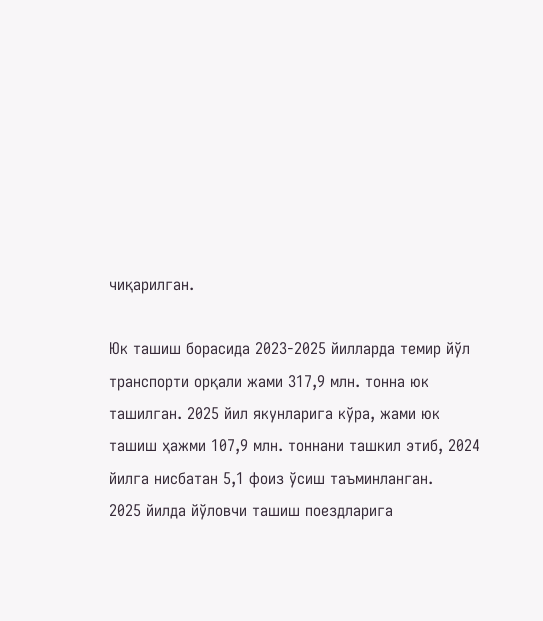чиқарилган.

Юк ташиш борасида 2023-2025 йилларда темир йўл транспорти орқали жами 317,9 млн. тонна юк ташилган. 2025 йил якунларига кўра, жами юк ташиш ҳажми 107,9 млн. тоннани ташкил этиб, 2024 йилга нисбатан 5,1 фоиз ўсиш таъминланган.
2025 йилда йўловчи ташиш поездларига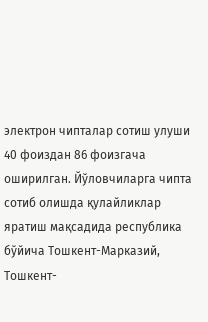электрон чипталар сотиш улуши 40 фоиздан 86 фоизгача оширилган. Йўловчиларга чипта сотиб олишда қулайликлар яратиш мақсадида республика бўйича Тошкент-Марказий, Тошкент-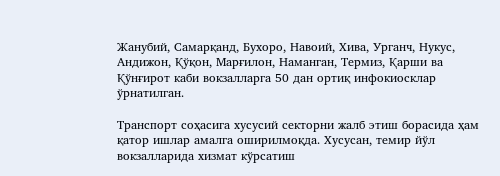Жанубий, Самарқанд, Бухоро, Навоий, Хива, Урганч, Нукус, Андижон, Қўқон, Марғилон, Наманган, Термиз, Қарши ва Қўнғирот каби вокзалларга 50 дан ортиқ инфокиосклар ўрнатилган.

Транспорт соҳасига хусусий секторни жалб этиш борасида ҳам қатор ишлар амалга оширилмоқда. Хусусан, темир йўл вокзалларида хизмат кўрсатиш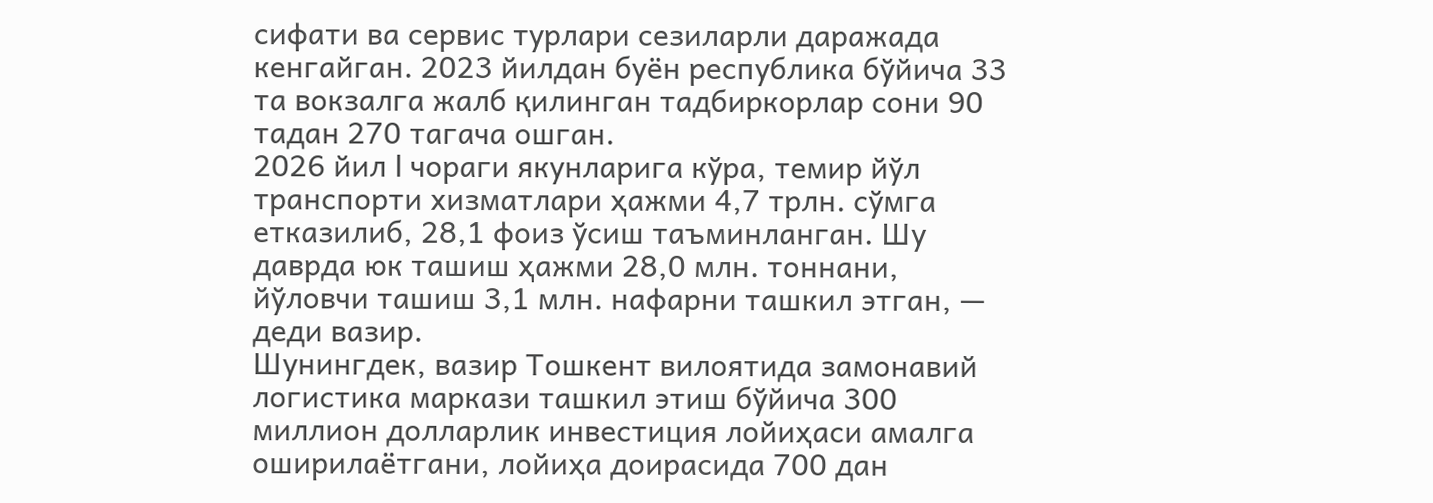сифати ва сервис турлари сезиларли даражада кенгайган. 2023 йилдан буён республика бўйича 33 та вокзалга жалб қилинган тадбиркорлар сони 90 тадан 270 тагача ошган.
2026 йил I чораги якунларига кўра, темир йўл транспорти хизматлари ҳажми 4,7 трлн. сўмга етказилиб, 28,1 фоиз ўсиш таъминланган. Шу даврда юк ташиш ҳажми 28,0 млн. тоннани, йўловчи ташиш 3,1 млн. нафарни ташкил этган, — деди вазир.
Шунингдек, вазир Тошкент вилоятида замонавий логистика маркази ташкил этиш бўйича 300 миллион долларлик инвестиция лойиҳаси амалга оширилаётгани, лойиҳа доирасида 700 дан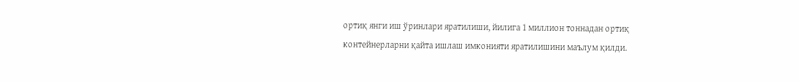ортиқ янги иш ўринлари яратилиши, йилига 1 миллион тоннадан ортиқ контейнерларни қайта ишлаш имконияти яратилишини маълум қилди.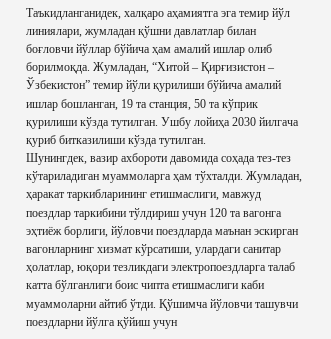Таъкидланганидек, халқаро аҳамиятга эга темир йўл линиялари, жумладан қўшни давлатлар билан боғловчи йўллар бўйича ҳам амалий ишлар олиб борилмоқда. Жумладан, “Хитой – Қирғизистон – Ўзбекистон” темир йўли қурилиши бўйича амалий ишлар бошланган, 19 та станция, 50 та кўприк қурилиши кўзда тутилган. Ушбу лойиҳа 2030 йилгача қуриб битказилиши кўзда тутилган.
Шунингдек, вазир ахбороти давомида соҳада тез-тез кўтариладиган муаммоларга ҳам тўхталди. Жумладан, ҳаракат таркибларининг етишмаслиги, мавжуд поездлар таркибини тўлдириш учун 120 та вагонга эҳтиёж борлиги, йўловчи поездларда маънан эскирган вагонларнинг хизмат кўрсатиши, улардаги санитар ҳолатлар, юқори тезликдаги электропоездларга талаб катта бўлганлиги боис чипта етишмаслиги каби муаммоларни айтиб ўтди. Қўшимча йўловчи ташувчи поездларни йўлга қўйиш учун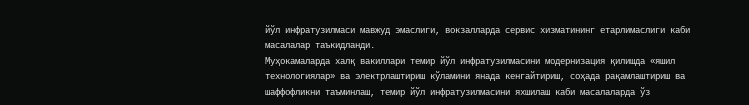йўл инфратузилмаси мавжуд эмаслиги, вокзалларда сервис хизматининг етарлимаслиги каби масалалар таъкидланди.
Муҳокамаларда халқ вакиллари темир йўл инфратузилмасини модернизация қилишда «яшил технологиялар» ва электрлаштириш кўламини янада кенгайтириш, соҳада рақамлаштириш ва шаффофликни таъминлаш, темир йўл инфратузилмасини яхшилаш каби масалаларда ўз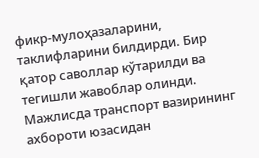фикр-мулоҳазаларини, таклифларини билдирди. Бир қатор саволлар кўтарилди ва тегишли жавоблар олинди.
Мажлисда транспорт вазирининг ахбороти юзасидан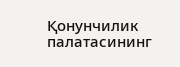Қонунчилик палатасининг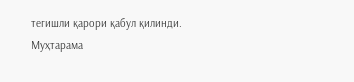тегишли қарори қабул қилинди.
Муҳтарама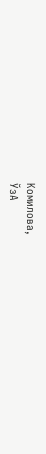Комилова,
ЎзА